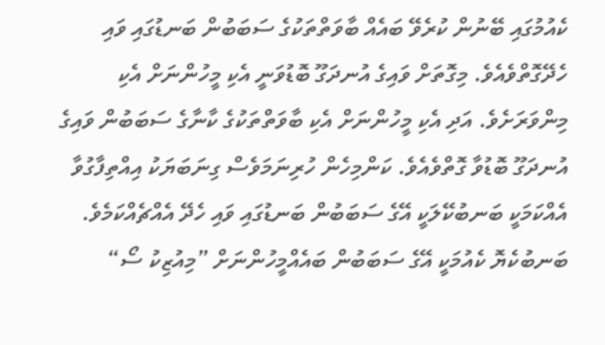ކެއުމުގައި ބޭނުން ކުރެވޭ ބައެއް ބާވަތްތަކުގެ ސަބަބުން ބަނޑުގައި ވައި ހެދޭގޮތްވެއެވެ. މިގޮތަށް ވައިގެ އުނދަގޫ ބޮޑުވަނީ އެކި މީހުންނަށް އެކި މިންވަރަށެވެ. އަދި އެކި މީހުންނަށް އެކި ބާވަތްތަކުގެ ކާނާގެ ސަބަބުން ވައިގެ އުނދަގޫ ބޮޑުވާ ގޮތްވެއެވެ. ކަންމިހެން ހުރިނަމަވެސް ގިނަބަޔަކު އިއްތިފާގުވާ އެއްކަމަކީ ބަނބުކޭލަކީ އޭގެ ސަބަބުން ބަނޑުގައި ވައި ހެދޭ އެއްޗެއްކަމެވެ. ބަނބުކެޔޮ ކެއުމަކީ އޭގެ ސަބަބުން ބައެއްމީހުންނަށް ”މިއުޒިކު ސޯ“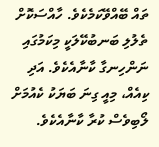ތައް ބޭއްވޭކަމެކެވެ. ހާއްސަކޮށް ތެލުލި ބަނބުކޭލަކީ މިކަމުގައި ނަންހިނގާ ކާނާއެކެވެ. އަދި ކިއެއް، މިއީ ގިނަ ބަޔަކު ކެއުމަށް ލޯބިވެސް ކުރާ ކާނާއެކެވެ.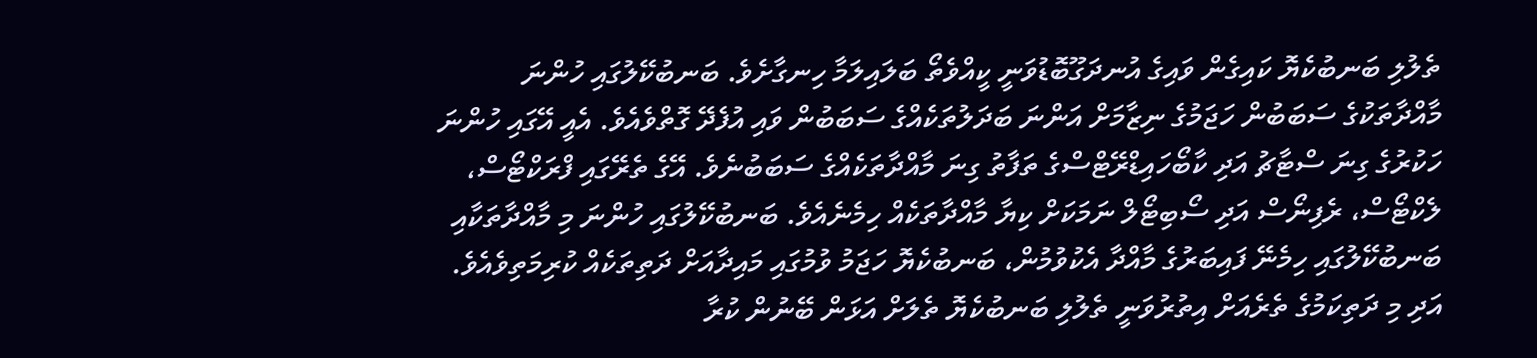ތެލުލި ބަނބުކެޔޮ ކައިގެން ވައިގެ އުނދަގޫބޮޑުވަނީ ކީއްވެތޯ ބަލައިލަމާ ހިނގާށެވެ. ބަނބުކޭލުގައި ހުންނަ މާއްދާތަކުގެ ސަބަބުން ހަޖަމުގެ ނިޒާމަށް އަންނަ ބަދަލުތަކެއްގެ ސަބަބުން ވައި އުފެދޭ ގޮތްވެއެވެ. އެއީ އޭގައި ހުންނަ ހަކުރުގެ ގިނަ ސްޓާޗު އަދި ކާބޯހައިޑްރޭޓްސްގެ ތަފާތު ގިނަ މާއްދާތަކެއްގެ ސަބަބުނެވެ. އޭގެ ތެރޭގައި ފްރަކްޓޯސް، ލެކްޓޯސް، ރެފިނޯސް އަދި ސޯބިޓޯލް ނަމަކަށް ކިޔާ މާއްދާތަކެއް ހިމެނެއެވެ. ބަނބުކޭލުގައި ހުންނަ މި މާއްދާތަކާއި ބަނބުކޭލުގައި ހިމެނޭ ފައިބަރުގެ މާއްދާ އެކުވުމުން، ބަނބުކެޔޮ ހަޖަމު ވުމުގައި މައިދާއަށް ދަތިތަކެއް ކުރިމަތިވެއެވެ. އަދި މި ދަތިކަމުގެ ތެރެއަށް އިތުރުވަނީ ތެލުލި ބަނބުކެޔޮ ތެލަށް އަޅަން ބޭނުން ކުރާ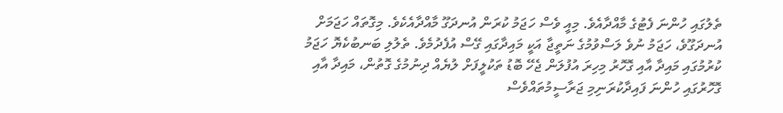ތެލުގައި ހުންނަ ފެޓުގެ މާއްދާއެވެ. މިއީ ވެސް ހަޖަމު ކުރަން އުނދަގޫ މާއްދާއެކެވެ. މިގޮތައް ހަޖަމަށް އުނދަގޫވެ، ހަޖަމު ނުވެ ލަސްވުމުގެ ނަތީޖާ އަކީ މައިދާގައި ގޭސް އުފެދުމެވެ. ތެލުލި ބަނބުކެޔޮ ހަޖަމު ކުރުމުގައި މައިދާ އާއި ގޮހޮރު މިހިރަ އުފުލަން ޖެހޭ ބޮޑު ތަކުލީފަށް ލުޔެއް ދިނުމުގެ ގޮތުން، މައިދާ އާއި ގޮހޮރުގައި ހުންނަ ފައިދާކުރަނިމި ޖަރާސީމުތައްވެސް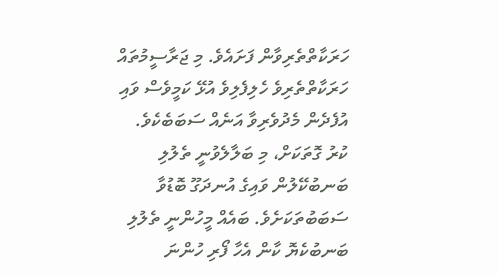ހަރަކާތްތެރިވާން ފަށައެވެ. މި ޖަރާސީމުތައް ހަރަކާތްތެރިވެ ހެލިފެލިވެ އުޅޭ ކަމީވެސް ވައި އުފެދެން މެދުވެރިވާ އަނެއް ސަބަބެކެވެ.
ކުރު ގޮތަކަށް، މި ބަލާލެވުނީ ތެލުލި ބަނބުކޭލުން ވައިގެ އުނދަގޫ ބޮޑުވާ ސަބަބުތަކަށެވެ. ބައެއް މީހުންނީ ތެލުލި ބަނބުކެޔޮ ކާން އެހާ ފޯރި ހުންނަ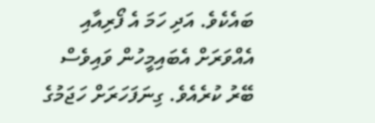ބައެކެވެ. އަދި ހަމަ އެ ފޯރިއާއި އެއްވަރަށް އެބައިމީހުން ވައިވެސް ބޭރު ކުރެއެވެ. ގިނަފަހަރަށް ހަޖަމުގެ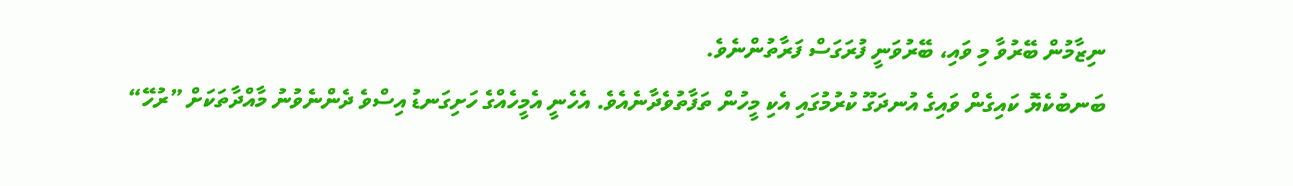ނިޒާމުން ބޭރުވާ މި ވައި، ބޭރުވަނީ ފުރަގަސް ފަރާތުންނެވެ.
ބަނބުކެޔޮ ކައިގެން ވައިގެ އުނދަގޫ ކުރުމުގައި އެކި މީހުން ތަފާތުވެދާނެއެވެ. އެހެނީ އެމީހެއްގެ ހަށިގަނޑު އިސްވެ ދެންނެވުނު މާއްދާތަކަށް ”ރުހޭ“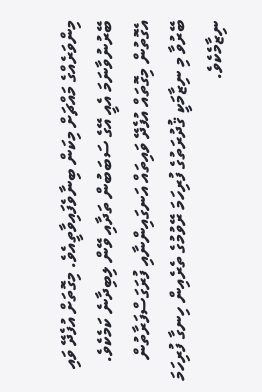މިންވަރެއްގެ މައްޗަށް މިކަން ބިނާވެފައިވާތީއެވެ. މިގޮތަށް އުފެދޭ ވައި ބޭރުނުވާނަމަ އެއީ އޭގެ ސަބަބުން ތަދާއި ވޭން ލިބިދާނެ ކަމެކެވެ. އެގޮތުން މިގޮތައް އުފެދޭ ވައިތައް އަނގައިންނާއި ފުރަގަސްފަރާތުން ބޭރުވާ މި ނިޒާމަކީ ޤުދުރަތުގެ ފުރިހަމަ ރޭވުމުގެ ތެރެއިން ހިނގާ ފުރިހަމަ ނިޒާމެކެވެ.